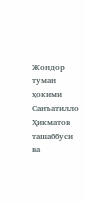Жондор туман ҳокими Санъатилло Ҳикматов ташаббуси ва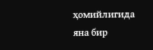ҳомийлигида яна бир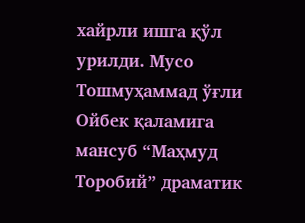хайрли ишга қўл урилди. Мусо Тошмуҳаммад ўғли Ойбек қаламига мансуб “Маҳмуд Торобий” драматик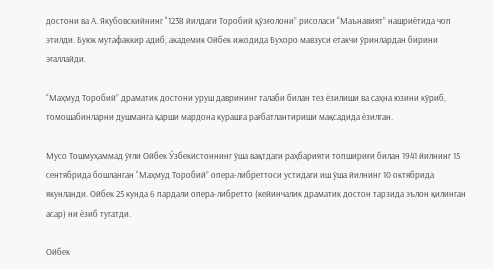достони ва А. Якубовскийнинг "1238 йилдаги Торобий қўзғолони” рисоласи “Маънавият” нашриётида чоп этилди. Буюк мутафаккир адиб, академик Ойбек ижодида Бухоро мавзуси етакчи ўринлардан бирини эгаллайди.

“Маҳмуд Торобий” драматик достони уруш даврининг талаби билан тез ёзилиши ва саҳна юзини кўриб, томошабинларни душманга қарши мардона курашга рағбатлантириши мақсадида ёзилган.

Мусо Тошмуҳаммад ўғли Ойбек Ўзбекистоннинг ўша вақтдаги раҳбарияти топшириғи билан 1941 йилнинг 15 сентябрида бошланган “Маҳмуд Торобий” опера-либреттоси устидаги иш ўша йилнинг 10 октябрида якунланди. Ойбек 25 кунда 6 пардали опера-либретто (кейинчалик драматик достон тарзида эълон қилинган асар) ни ёзиб тугатди.

Ойбек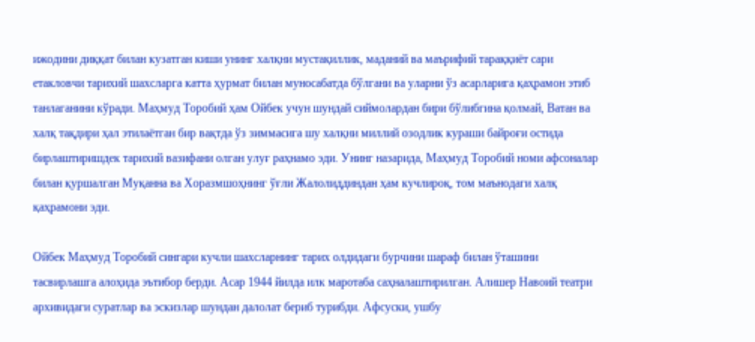ижодини диққат билан кузатган киши унинг халқни мустақиллик, маданий ва маърифий тараққиёт сари етакловчи тарихий шахсларга катта ҳурмат билан муносабатда бўлгани ва уларни ўз асарларига қаҳрамон этиб танлаганини кўради. Маҳмуд Торобий ҳам Ойбек учун шундай сиймолардан бири бўлибгина қолмай, Ватан ва халқ тақдири ҳал этилаётган бир вақтда ўз зиммасига шу халқни миллий озодлик кураши байроғи остида бирлаштиришдек тарихий вазифани олган улуғ раҳнамо эди. Унинг назарида, Маҳмуд Торобий номи афсоналар билан қуршалган Муқанна ва Хоразмшоҳнинг ўғли Жалолиддиндан ҳам кучлироқ, том маънодаги халқ қаҳрамони эди.

Ойбек Маҳмуд Торобий сингари кучли шахсларнинг тарих олдидаги бурчини шараф билан ўташини тасвирлашга алоҳида эътибор берди. Асар 1944 йилда илк маротаба саҳналаштирилган. Алишер Навоий театри архивидаги суратлар ва эскизлар шундан далолат бериб турибди. Афсуски, ушбу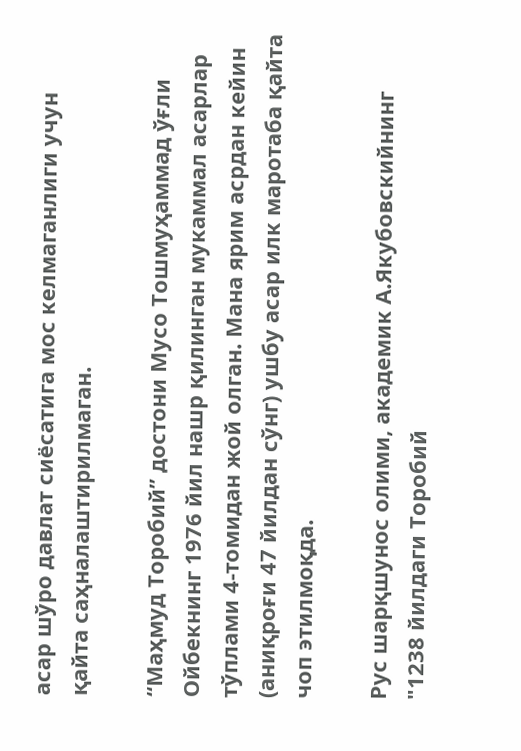асар шўро давлат сиёсатига мос келмаганлиги учун қайта саҳналаштирилмаган.

“Маҳмуд Торобий” достони Мусо Тошмуҳаммад ўғли Ойбекнинг 1976 йил нашр қилинган мукаммал асарлар тўплами 4-томидан жой олган. Мана ярим асрдан кейин (аниқроғи 47 йилдан сўнг) ушбу асар илк маротаба қайта чоп этилмоқда.

Рус шарқшунос олими, академик А.Якубовскийнинг "1238 йилдаги Торобий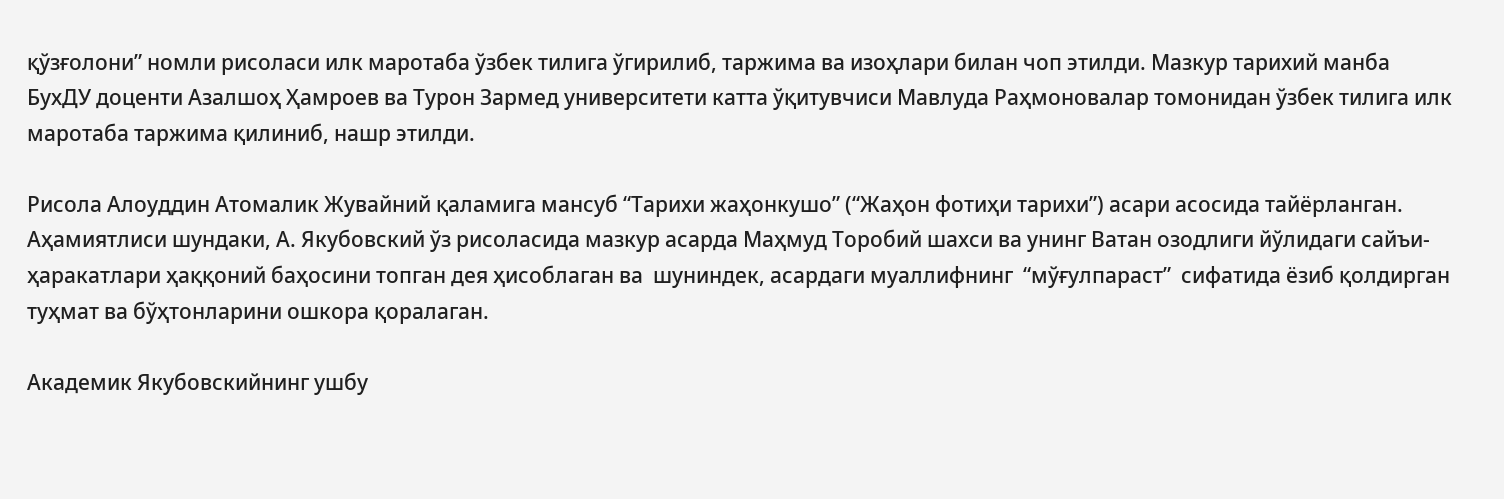қўзғолони” номли рисоласи илк маротаба ўзбек тилига ўгирилиб, таржима ва изоҳлари билан чоп этилди. Мазкур тарихий манба БухДУ доценти Азалшоҳ Ҳамроев ва Турон Зармед университети катта ўқитувчиси Мавлуда Раҳмоновалар томонидан ўзбек тилига илк маротаба таржима қилиниб, нашр этилди.

Рисола Алоуддин Атомалик Жувайний қаламига мансуб “Тарихи жаҳонкушо” (“Жаҳон фотиҳи тарихи”) асари асосида тайёрланган. Аҳамиятлиси шундаки, А. Якубовский ўз рисоласида мазкур асарда Маҳмуд Торобий шахси ва унинг Ватан озодлиги йўлидаги сайъи-ҳаракатлари ҳаққоний баҳосини топган дея ҳисоблаган ва  шуниндек, асардаги муаллифнинг  “мўғулпараст”  сифатида ёзиб қолдирган туҳмат ва бўҳтонларини ошкора қоралаган.

Академик Якубовскийнинг ушбу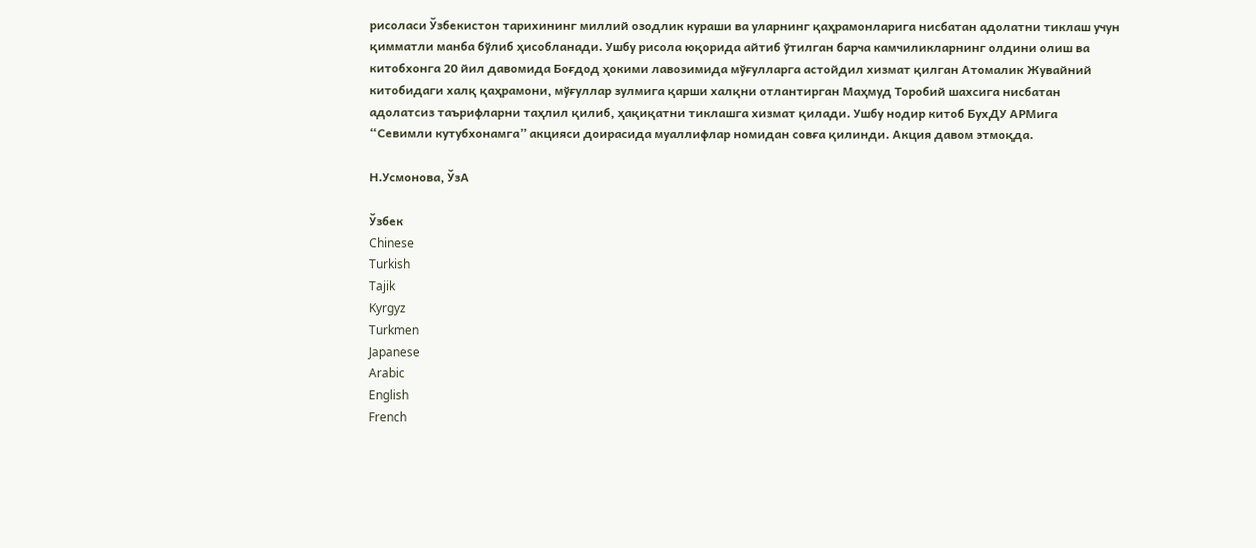рисоласи Ўзбекистон тарихининг миллий озодлик кураши ва уларнинг қаҳрамонларига нисбатан адолатни тиклаш учун қимматли манба бўлиб ҳисобланади. Ушбу рисола юқорида айтиб ўтилган барча камчиликларнинг олдини олиш ва китобхонга 20 йил давомида Боғдод ҳокими лавозимида мўғулларга астойдил хизмат қилган Атомалик Жувайний китобидаги халқ қаҳрамони, мўғуллар зулмига қарши халқни отлантирган Маҳмуд Торобий шахсига нисбатан адолатсиз таърифларни таҳлил қилиб, ҳақиқатни тиклашга хизмат қилади. Ушбу нодир китоб БухДУ АРМига “Севимли кутубхонамга” акцияси доирасида муаллифлар номидан совға қилинди. Акция давом этмоқда.

Н.Усмонова, ЎзА

Ўзбек
Chinese
Turkish
Tajik
Kyrgyz
Turkmen
Japanese
Arabic
English
French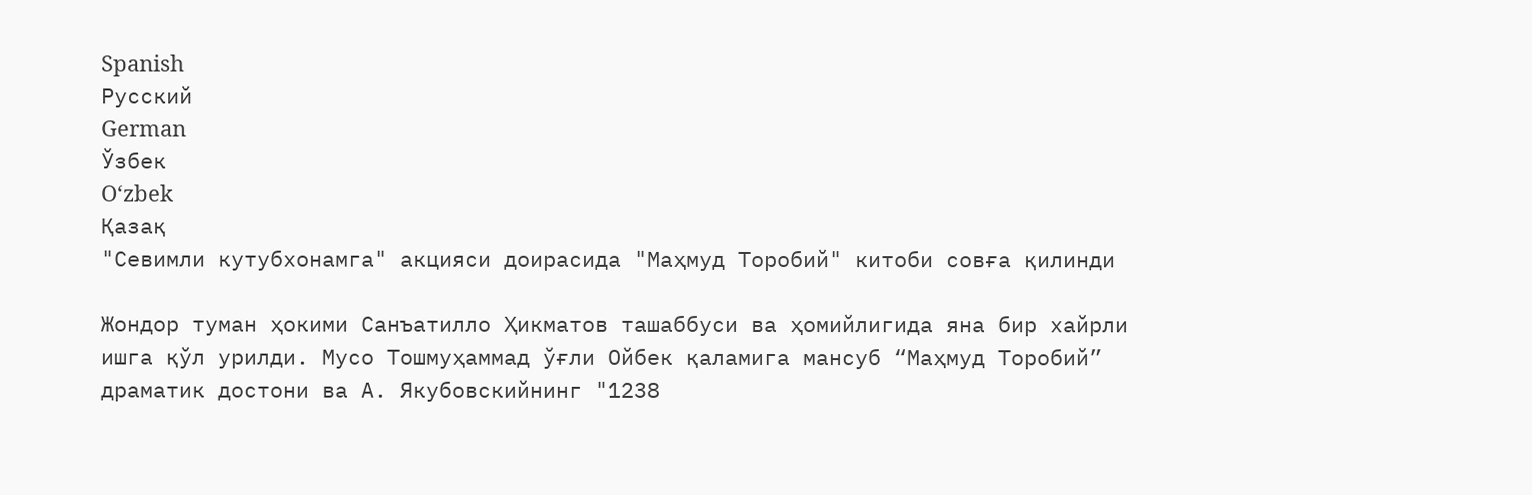Spanish
Русский
German
Ўзбек
Oʻzbek
Қазақ
"Севимли кутубхонамга" акцияси доирасида "Маҳмуд Торобий" китоби совға қилинди

Жондор туман ҳокими Санъатилло Ҳикматов ташаббуси ва ҳомийлигида яна бир хайрли ишга қўл урилди. Мусо Тошмуҳаммад ўғли Ойбек қаламига мансуб “Маҳмуд Торобий” драматик достони ва А. Якубовскийнинг "1238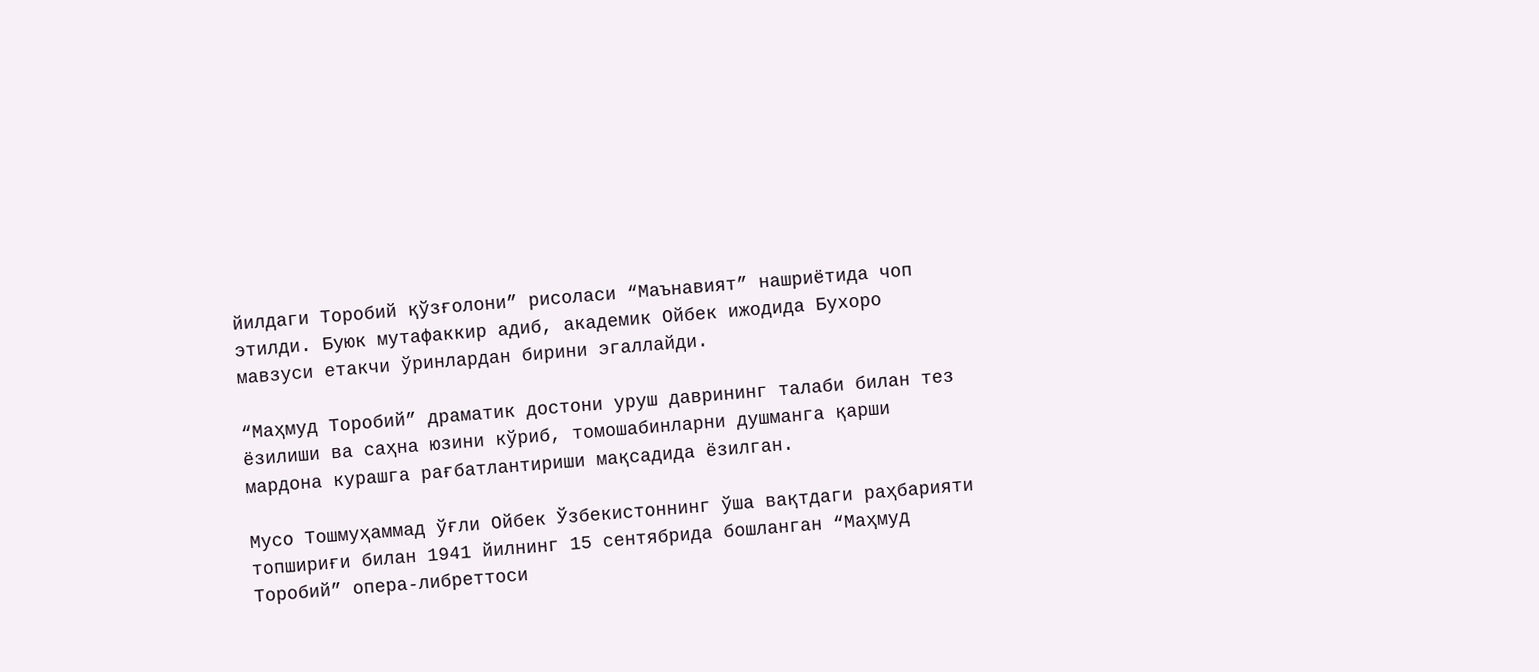йилдаги Торобий қўзғолони” рисоласи “Маънавият” нашриётида чоп этилди. Буюк мутафаккир адиб, академик Ойбек ижодида Бухоро мавзуси етакчи ўринлардан бирини эгаллайди.

“Маҳмуд Торобий” драматик достони уруш даврининг талаби билан тез ёзилиши ва саҳна юзини кўриб, томошабинларни душманга қарши мардона курашга рағбатлантириши мақсадида ёзилган.

Мусо Тошмуҳаммад ўғли Ойбек Ўзбекистоннинг ўша вақтдаги раҳбарияти топшириғи билан 1941 йилнинг 15 сентябрида бошланган “Маҳмуд Торобий” опера-либреттоси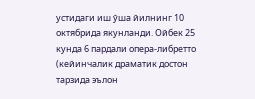устидаги иш ўша йилнинг 10 октябрида якунланди. Ойбек 25 кунда 6 пардали опера-либретто (кейинчалик драматик достон тарзида эълон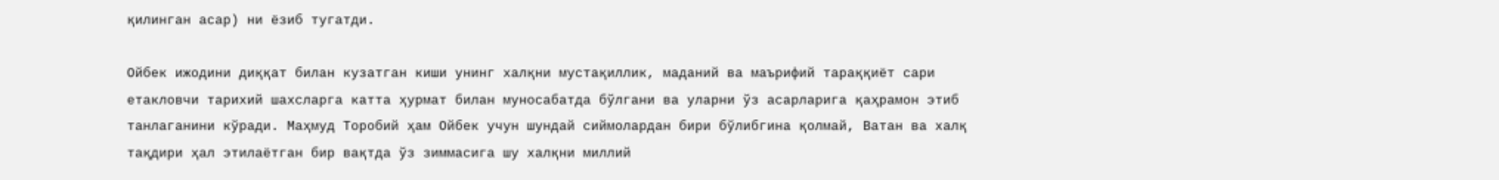қилинган асар) ни ёзиб тугатди.

Ойбек ижодини диққат билан кузатган киши унинг халқни мустақиллик, маданий ва маърифий тараққиёт сари етакловчи тарихий шахсларга катта ҳурмат билан муносабатда бўлгани ва уларни ўз асарларига қаҳрамон этиб танлаганини кўради. Маҳмуд Торобий ҳам Ойбек учун шундай сиймолардан бири бўлибгина қолмай, Ватан ва халқ тақдири ҳал этилаётган бир вақтда ўз зиммасига шу халқни миллий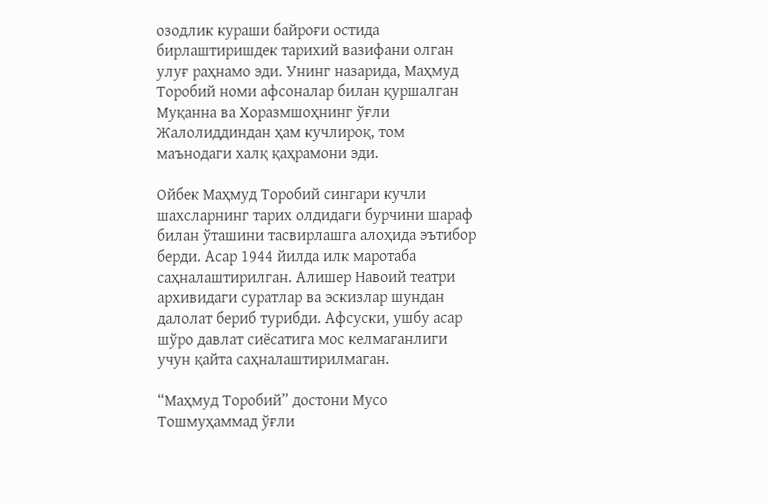озодлик кураши байроғи остида бирлаштиришдек тарихий вазифани олган улуғ раҳнамо эди. Унинг назарида, Маҳмуд Торобий номи афсоналар билан қуршалган Муқанна ва Хоразмшоҳнинг ўғли Жалолиддиндан ҳам кучлироқ, том маънодаги халқ қаҳрамони эди.

Ойбек Маҳмуд Торобий сингари кучли шахсларнинг тарих олдидаги бурчини шараф билан ўташини тасвирлашга алоҳида эътибор берди. Асар 1944 йилда илк маротаба саҳналаштирилган. Алишер Навоий театри архивидаги суратлар ва эскизлар шундан далолат бериб турибди. Афсуски, ушбу асар шўро давлат сиёсатига мос келмаганлиги учун қайта саҳналаштирилмаган.

“Маҳмуд Торобий” достони Мусо Тошмуҳаммад ўғли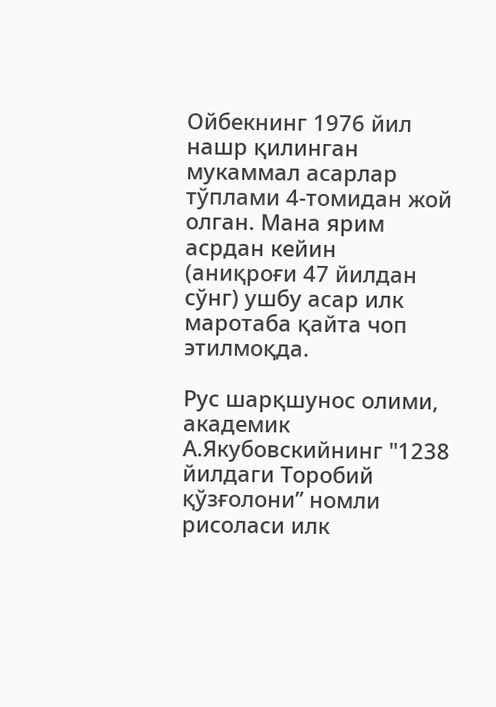Ойбекнинг 1976 йил нашр қилинган мукаммал асарлар тўплами 4-томидан жой олган. Мана ярим асрдан кейин (аниқроғи 47 йилдан сўнг) ушбу асар илк маротаба қайта чоп этилмоқда.

Рус шарқшунос олими, академик А.Якубовскийнинг "1238 йилдаги Торобий қўзғолони” номли рисоласи илк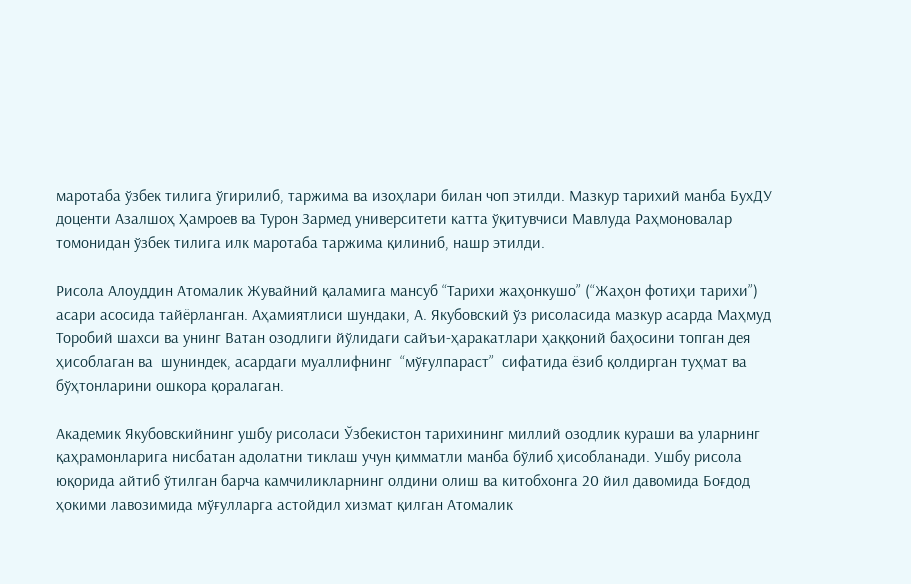маротаба ўзбек тилига ўгирилиб, таржима ва изоҳлари билан чоп этилди. Мазкур тарихий манба БухДУ доценти Азалшоҳ Ҳамроев ва Турон Зармед университети катта ўқитувчиси Мавлуда Раҳмоновалар томонидан ўзбек тилига илк маротаба таржима қилиниб, нашр этилди.

Рисола Алоуддин Атомалик Жувайний қаламига мансуб “Тарихи жаҳонкушо” (“Жаҳон фотиҳи тарихи”) асари асосида тайёрланган. Аҳамиятлиси шундаки, А. Якубовский ўз рисоласида мазкур асарда Маҳмуд Торобий шахси ва унинг Ватан озодлиги йўлидаги сайъи-ҳаракатлари ҳаққоний баҳосини топган дея ҳисоблаган ва  шуниндек, асардаги муаллифнинг  “мўғулпараст”  сифатида ёзиб қолдирган туҳмат ва бўҳтонларини ошкора қоралаган.

Академик Якубовскийнинг ушбу рисоласи Ўзбекистон тарихининг миллий озодлик кураши ва уларнинг қаҳрамонларига нисбатан адолатни тиклаш учун қимматли манба бўлиб ҳисобланади. Ушбу рисола юқорида айтиб ўтилган барча камчиликларнинг олдини олиш ва китобхонга 20 йил давомида Боғдод ҳокими лавозимида мўғулларга астойдил хизмат қилган Атомалик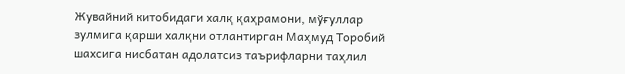Жувайний китобидаги халқ қаҳрамони, мўғуллар зулмига қарши халқни отлантирган Маҳмуд Торобий шахсига нисбатан адолатсиз таърифларни таҳлил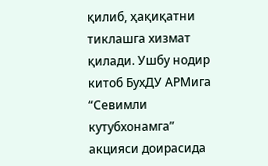қилиб, ҳақиқатни тиклашга хизмат қилади. Ушбу нодир китоб БухДУ АРМига “Севимли кутубхонамга” акцияси доирасида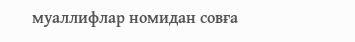муаллифлар номидан совға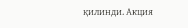қилинди. Акция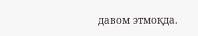давом этмоқда.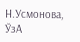Н.Усмонова, ЎзА